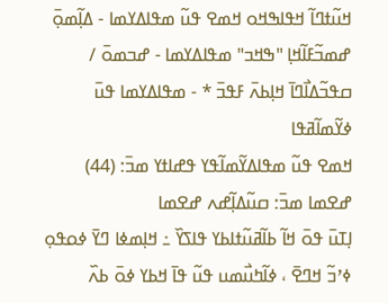ߞߎ߬ߙߣߊ߬ ߞߟߊߒߞߋ ߞߘߐ ߟߎ߬ ߘߟߊߡߌߘߊ - ߡߊ߲߬ߘߋ߲߫ ߝߘߏ߬ߓߊ߬ߞߊ߲ "ߒߞߏ" ߘߟߊߡߌߘߊ - ߝߏߘߋ߫ / ߛߟߏ߬ߡߊ߯ߣߊ߫ ߞߊ߲ߕߍ߫ ߓߟߏ߫ * - ߘߟߊߡߌߘߊ ߟߎ߫ ߦߌ߬ߘߊ߬ߥߟߊ
ߞߘߐ ߟߎ߬ ߘߟߊߡߌ߬ߘߊ߬ߟߌ ߟߝߊߙߌ ߘߏ߫: (44) ߝߐߘߊ ߘߏ߫: ߛߎ߬ߡߊ߲߬ߝߍ ߝߐߘߊ
ߊ߲ߠߎ߫ ߟߋ߫ ߞߊ߬ ߕߊ߬ߥߎ߬ߙߊߕߌ ߟߊߖߌ߰ ߸ ߞߊ߲ߘߦߊ ߣߌ߫ ߦߋߟߋ߲ ߦߴߏ߬ ߞߣߐ߫ ، ߦߊ߬ߤߎ߯ߘߎ ߟߎ߬ ߟߊ߫ ߞߕߌ ߦߋ߫ ߕߍ߰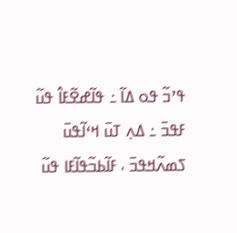ߟߴߏ߬ ߟߋ ߡߊ߬ ߸ ߟߊ߬ߝߐ߬ߓߊ߮ ߟߎ߬ ߓߟߏ߫ ߸ ߡߍ߲ ߠߎ߫ ߞߵߊ߬ߟߎ߫ ߖߘߍ߬ߞߟߏ߫ ، ߓߊ߬ߕߏ߬ߟߊ߬ߓߊ ߟߎ߬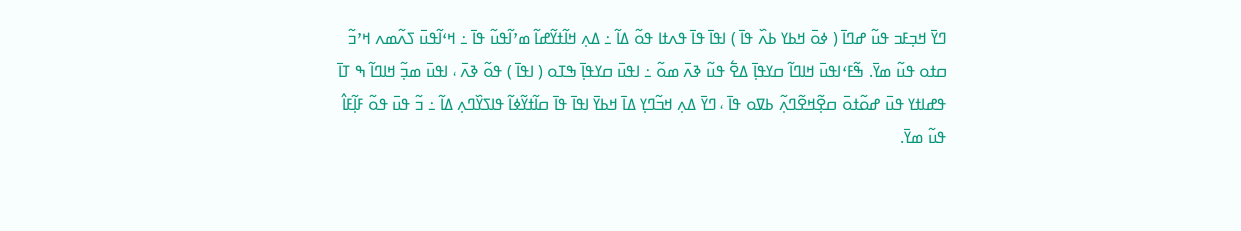ߣߌ߫ ߞߏ߲ߓߏ ߟߎ߬ ߝߣߊ߫ ( ߦߋ߫ ߞߕߌ ߕߍ߰ ߟߊ߫ ) ߊߟߊ߫ ߟߊ߫ ߟߍߙߊ ߟߋ߬ ߡߊ߬ ߸ ߡߍ߲ ߞߊ߬ߙߌ߬ߝߊ߬ ߘߴߊ߬ߟߎ߬ ߟߊ߫ ߸ ߞߵߊ߬ߟߎ߫ ߖߍ߬ߘߍ ߞߴߏ߬ ߛߙߋ ߟߎ߬ ߘߌ߫. ߒ߬ߓߵߊߟߎ߫ ߞߊߣߊ߬ ߛߌߟߊ߲߫ ߡߐ߱ ߟߎ߬ ߢߍ߫ ߘߋ߬ ߸ ߊߟߎ߫ ߛߌߟߊ߲߫ ߒߠߋ ( ߊߟߊ߫ ) ߟߋ߬ ߢߍ߫ ، ߊߟߎ߫ ߘߏ߲߬ ߞߊߣߊ߬ ߒ ߠߊ߫ ߟߝߊߙߌ ߟߎ߫ ߝߋ߬ߙߋ߫ ߛߐ߲߬ߞߐ߬ߣߍ߲߬ ߕߜߋ ߟߊ߫ ، ߣߌ߫ ߡߍ߲ ߞߏ߬ߣߌ߲ ߡߊ߫ ߞߕߌ߫ ߊߟߊ߫ ߟߊ߫ ߛߊ߬ߙߌ߬ߦߊ߬ ߟߊߖߌ߰ߣߍ߲ ߡߊ߬ ߸ ߏ߬ ߟߎ߫ ߟߋ߬ ߓߊ߲߬ߓߊ߮ ߟߎ߬ ߘߌ߫.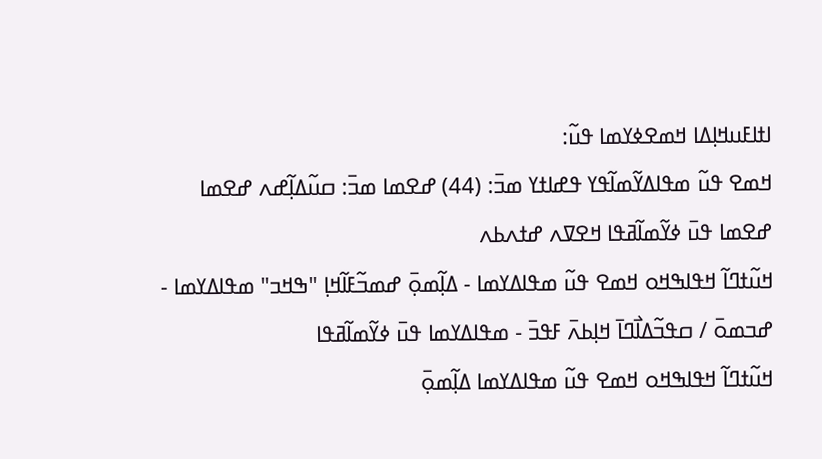ߊߙߊߓߎߞߊ߲ߡߊ ߞߘߐߦߌߘߊ ߟߎ߬:
ߞߘߐ ߟߎ߬ ߘߟߊߡߌ߬ߘߊ߬ߟߌ ߟߝߊߙߌ ߘߏ߫: (44) ߝߐߘߊ ߘߏ߫: ߛߎ߬ߡߊ߲߬ߝߍ ߝߐߘߊ
ߝߐߘߊ ߟߎ߫ ߦߌ߬ߘߊ߬ߥߟߊ ߞߐߜߍ ߝߙߍߕߍ
ߞߎ߬ߙߣߊ߬ ߞߟߊߒߞߋ ߞߘߐ ߟߎ߬ ߘߟߊߡߌߘߊ - ߡߊ߲߬ߘߋ߲߫ ߝߘߏ߬ߓߊ߬ߞߊ߲ "ߒߞߏ" ߘߟߊߡߌߘߊ - ߝߏߘߋ߫ / ߛߟߏ߬ߡߊ߯ߣߊ߫ ߞߊ߲ߕߍ߫ ߓߟߏ߫ - ߘߟߊߡߌߘߊ ߟߎ߫ ߦߌ߬ߘߊ߬ߥߟߊ
ߞߎ߬ߙߣߊ߬ ߞߟߊߒߞߋ ߞߘߐ ߟߎ߬ ߘߟߊߡߌߘߊ ߡߊ߲߬ߘߋ߲߫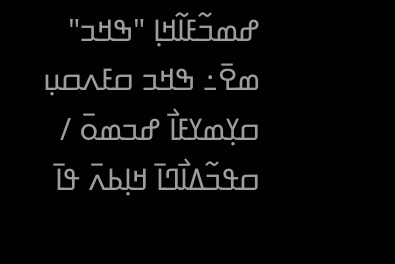ߝߘߏ߬ߓߊ߬ߞߊ߲ "ߒߞߏ" ߘߐ߫߸ ߒߞߏ ߛߓߍߛߎ߲ ߛߌ߲ߘߌߓߊ߯ ߝߏߘߋ߫ / ߛߟߏ߬ߡߊ߯ߣߊ߫ ߞߊ߲ߕߍ߫ ߟߊ߫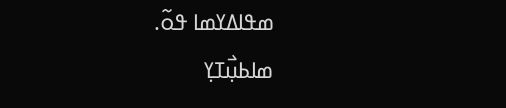ߘߟߊߡߌߘߊ ߟߋ߬.
ߘߊߕߎ߲߯ߠߌ߲